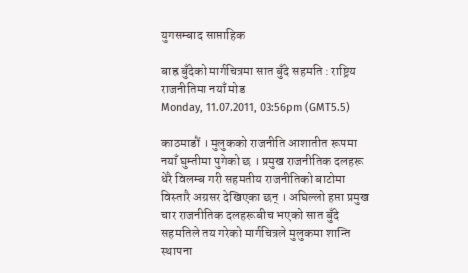युगसम्बाद साप्ताहिक

बाह्र बुँदेको मार्गचित्रमा सात बुँदे सहमति : राष्ट्रिय राजनीतिमा नयाँ मोड
Monday, 11.07.2011, 03:56pm (GMT5.5)

काठमाडौं । मुलुकको राजनीति आशातीत रूपमा नयाँ घुम्तीमा पुगेको छ । प्रमुख राजनीतिक दलहरू धेरै विलम्ब गरी सहमतीय राजनीतिको बाटोमा विस्तारै अग्रसर देखिएका छन् । अघिल्लो हप्ता प्रमुख चार राजनीतिक दलहरूबीच भएको सात बुँदे सहमतिले तय गरेको मार्गचित्रले मुलुकमा शान्ति स्थापना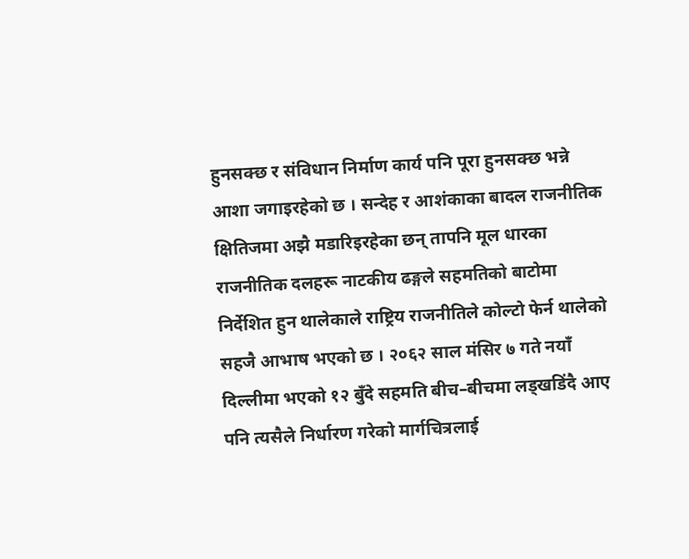हुनसक्छ र संविधान निर्माण कार्य पनि पूरा हुनसक्छ भन्ने आशा जगाइरहेको छ । सन्देह र आशंकाका बादल राजनीतिक क्षितिजमा अझै मडारिइरहेका छन् तापनि मूल धारका राजनीतिक दलहरू नाटकीय ढङ्गले सहमतिको बाटोमा निर्देशित हुन थालेकाले राष्ट्रिय राजनीतिले कोल्टो फेर्न थालेको सहजै आभाष भएको छ । २०६२ साल मंसिर ७ गते नयाँ दिल्लीमा भएको १२ बुँदे सहमति बीच–बीचमा लड्खडिंदै आए पनि त्यसैले निर्धारण गरेको मार्गचित्रलाई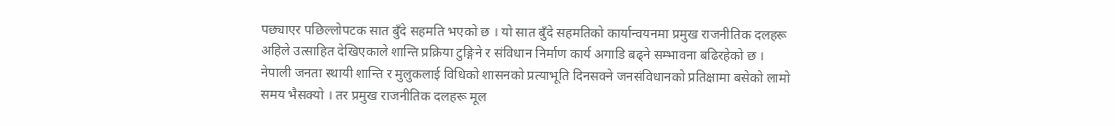पछ्याएर पछिल्लोपटक सात बुँदे सहमति भएको छ । यो सात बुँदे सहमतिको कार्यान्वयनमा प्रमुख राजनीतिक दलहरू अहिले उत्साहित देखिएकाले शान्ति प्रक्रिया टुङ्गिने र संविधान निर्माण कार्य अगाडि बढ्ने सम्भावना बढिरहेको छ । नेपाली जनता स्थायी शान्ति र मुलुकलाई विधिको शासनको प्रत्याभूति दिनसक्ने जनसंविधानको प्रतिक्षामा बसेको लामो समय भैसक्यो । तर प्रमुख राजनीतिक दलहरू मूल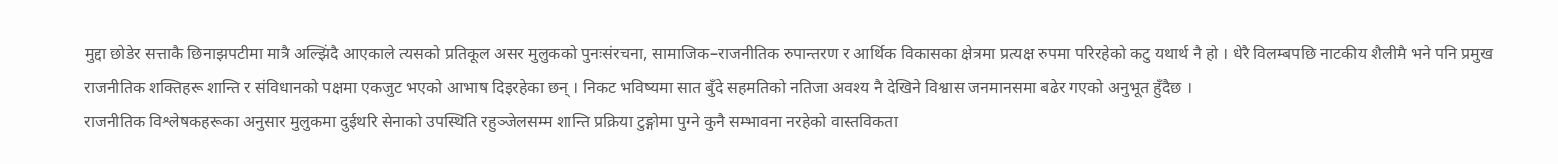मुद्दा छोडेर सत्ताकै छिनाझपटीमा मात्रै अल्झिंदै आएकाले त्यसको प्रतिकूल असर मुलुकको पुनःसंरचना, सामाजिक–राजनीतिक रुपान्तरण र आर्थिक विकासका क्षेत्रमा प्रत्यक्ष रुपमा परिरहेको कटु यथार्थ नै हो । धेरै विलम्बपछि नाटकीय शैलीमै भने पनि प्रमुख राजनीतिक शक्तिहरू शान्ति र संविधानको पक्षमा एकजुट भएको आभाष दिइरहेका छन् । निकट भविष्यमा सात बुँदे सहमतिको नतिजा अवश्य नै देखिने विश्वास जनमानसमा बढेर गएको अनुभूत हुँदैछ ।
राजनीतिक विश्लेषकहरूका अनुसार मुलुकमा दुईथरि सेनाको उपस्थिति रहुञ्जेलसम्म शान्ति प्रक्रिया टुङ्गोमा पुग्ने कुनै सम्भावना नरहेको वास्तविकता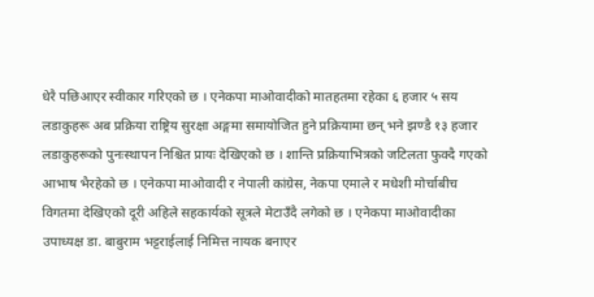धेरै पछिआएर स्वीकार गरिएको छ । एनेकपा माओवादीको मातहतमा रहेका ६ हजार ५ सय लडाकुहरू अब प्रक्रिया राष्ट्रिय सुरक्षा अङ्गमा समायोजित हुने प्रक्रियामा छन् भने झण्डै १३ हजार लडाकुहरूको पुनःस्थापन निश्चित प्रायः देखिएको छ । शान्ति प्रक्रियाभित्रको जटिलता फुक्दै गएको आभाष भैरहेको छ । एनेकपा माओवादी र नेपाली कांग्रेस, नेकपा एमाले र मधेशी मोर्चाबीच विगतमा देखिएको दूरी अहिले सहकार्यको सूत्रले मेटाउँदै लगेको छ । एनेकपा माओवादीका उपाध्यक्ष डा. बाबुराम भट्टराईलाई निमित्त नायक बनाएर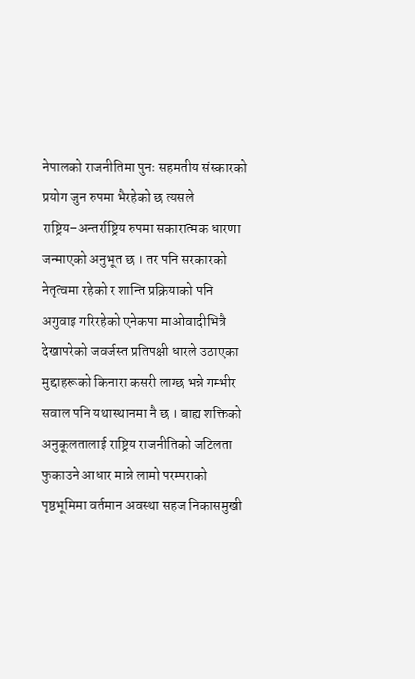नेपालको राजनीतिमा पुनः सहमतीय संस्कारको प्रयोग जुन रुपमा भैरहेको छ त्यसले राष्ट्रिय–अन्तर्राष्ट्रिय रुपमा सकारात्मक धारणा जन्माएको अनुभूत छ । तर पनि सरकारको नेतृत्वमा रहेको र शान्ति प्रक्रियाको पनि अगुवाइ गरिरहेको एनेकपा माओवादीभित्रै देखापरेको जवर्जस्त प्रतिपक्षी धारले उठाएका मुद्दाहरूको किनारा कसरी लाग्छ भन्ने गम्भीर सवाल पनि यथास्थानमा नै छ । बाह्य शक्तिको अनुकूलतालाई राष्ट्रिय राजनीतिको जटिलता फुकाउने आधार मान्ने लामो परम्पराको पृष्ठभूमिमा वर्तमान अवस्था सहज निकासमुखी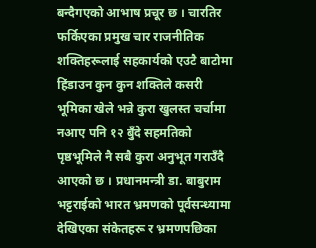बन्दैगएको आभाष प्रचूर छ । चारतिर फर्किएका प्रमुख चार राजनीतिक शक्तिहरूलाई सहकार्यको एउटै बाटोमा हिंडाउन कुन कुन शक्तिले कसरी भूमिका खेले भन्ने कुरा खुलस्त चर्चामा नआए पनि १२ बुँदे सहमतिको पृष्ठभूमिले नै सबै कुरा अनुभूत गराउँदै आएको छ । प्रधानमन्त्री डा. बाबुराम भट्टराईको भारत भ्रमणको पूर्वसन्ध्यामा देखिएका संकेतहरू र भ्रमणपछिका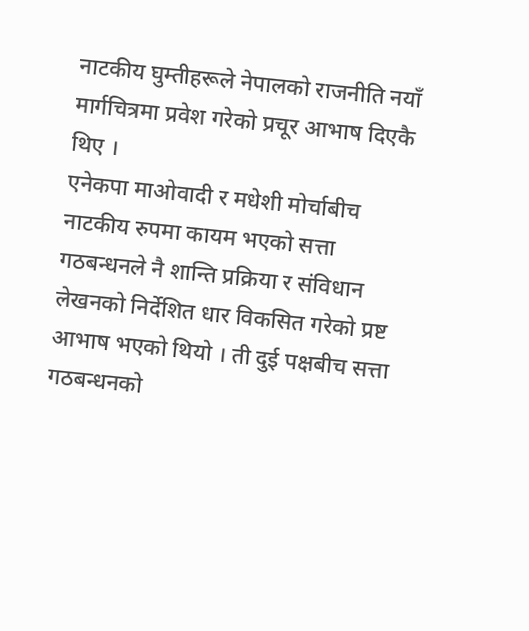नाटकीय घुम्तीहरूले नेपालको राजनीति नयाँ मार्गचित्रमा प्रवेश गरेको प्रचूर आभाष दिएकै थिए ।
एनेकपा माओवादी र मधेशी मोर्चाबीच नाटकीय रुपमा कायम भएको सत्ता गठबन्धनले नै शान्ति प्रक्रिया र संविधान लेखनको निर्देशित धार विकसित गरेको प्रष्ट आभाष भएको थियो । ती दुई पक्षबीच सत्ता गठबन्धनको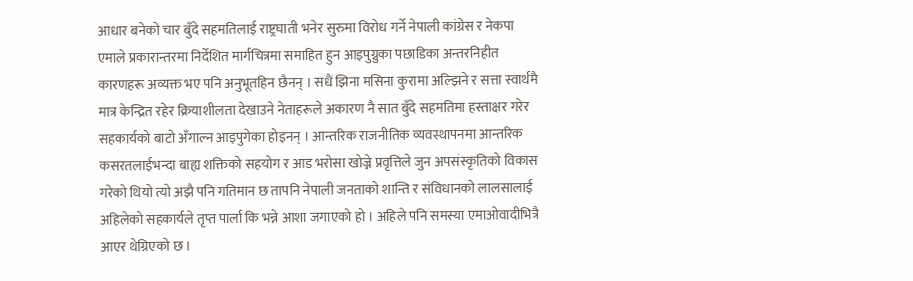आधार बनेको चार बुँदे सहमतिलाई राष्ट्रघाती भनेर सुरुमा विरोध गर्ने नेपाली कांग्रेस र नेकपा एमाले प्रकारान्तरमा निर्देशित मार्गचित्रमा समाहित हुन आइपुग्नुका पछाडिका अन्तरनिहीत कारणहरू अव्यक्त भए पनि अनुभूतहिन छैनन् । सधैं झिना मसिना कुरामा अल्झिने र सत्ता स्वार्थमै मात्र केन्द्रित रहेर क्रियाशीलता देखाउने नेताहरूले अकारण नै सात बुँदे सहमतिमा हस्ताक्षर गरेर सहकार्यको बाटो अँगाल्न आइपुगेका होइनन् । आन्तरिक राजनीतिक व्यवस्थापनमा आन्तरिक कसरतलाईभन्दा बाह्य शक्तिको सहयोग र आड भरोसा खोज्ने प्रवृत्तिले जुन अपसंस्कृतिको विकास गरेको थियो त्यो अझै पनि गतिमान छ तापनि नेपाली जनताको शान्ति र संविधानको लालसालाई अहिलेको सहकार्यले तृप्त पार्ला कि भन्ने आशा जगाएको हो । अहिले पनि समस्या एमाओवादीभित्रै आएर थेग्रिएको छ ।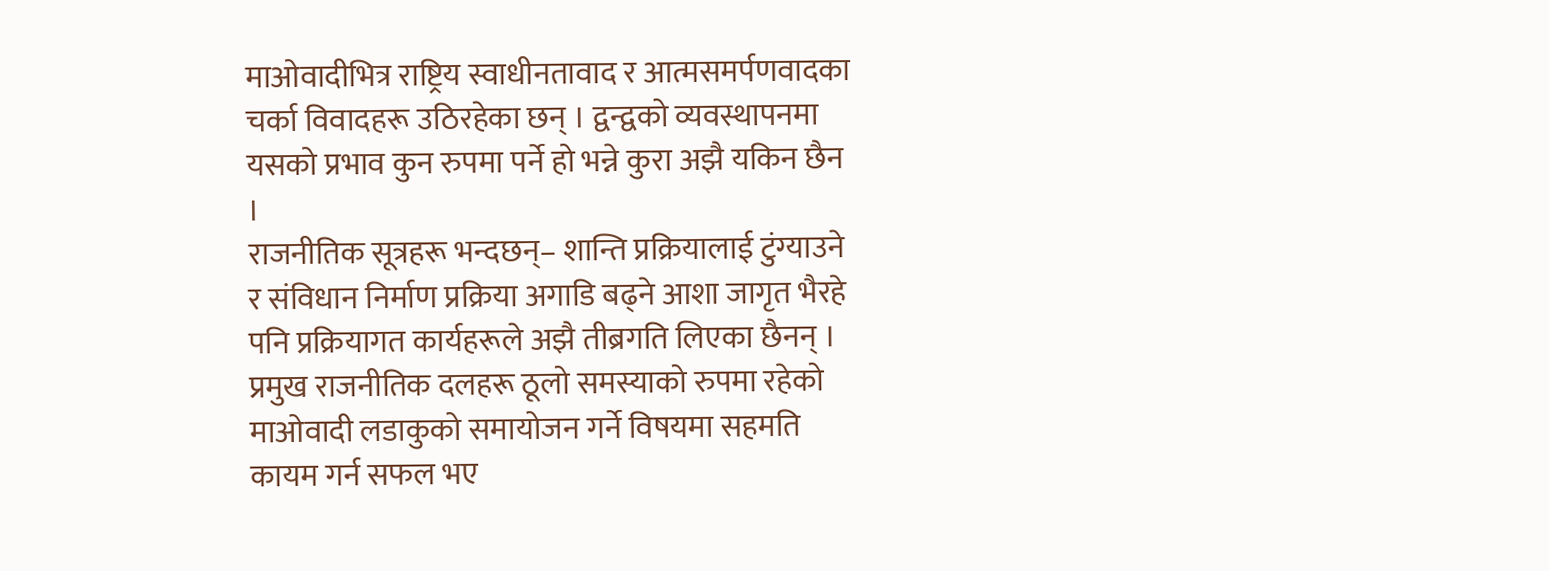माओवादीभित्र राष्ट्रिय स्वाधीनतावाद र आत्मसमर्पणवादका चर्का विवादहरू उठिरहेका छन् । द्वन्द्वको व्यवस्थापनमा यसको प्रभाव कुन रुपमा पर्ने हो भन्ने कुरा अझै यकिन छैन ।
राजनीतिक सूत्रहरू भन्दछन्– शान्ति प्रक्रियालाई टुंग्याउने र संविधान निर्माण प्रक्रिया अगाडि बढ्ने आशा जागृत भैरहे पनि प्रक्रियागत कार्यहरूले अझै तीब्रगति लिएका छैनन् । प्रमुख राजनीतिक दलहरू ठूलो समस्याको रुपमा रहेको माओवादी लडाकुको समायोजन गर्ने विषयमा सहमति कायम गर्न सफल भए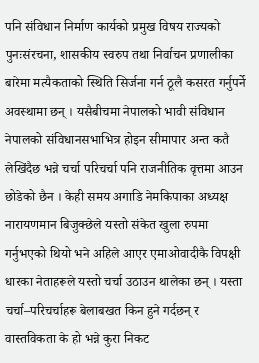पनि संविधान निर्माण कार्यको प्रमुख विषय राज्यको पुनःसंरचना, शासकीय स्वरुप तथा निर्वाचन प्रणालीका बारेमा मत्यैकताको स्थिति सिर्जना गर्न ठूलै कसरत गर्नुपर्ने अवस्थामा छन् । यसैबीचमा नेपालको भावी संविधान नेपालको संविधानसभाभित्र होइन सीमापार अन्त कतै लेखिंदैछ भन्ने चर्चा परिचर्चा पनि राजनीतिक वृत्तमा आउन छोडेको छैन । केही समय अगाडि नेमकिपाका अध्यक्ष नारायणमान बिजुक्छेले यस्तो संकेत खुला रुपमा गर्नुभएको थियो भने अहिले आएर एमाओवादीकै विपक्षी धारका नेताहरूले यस्तो चर्चा उठाउन थालेका छन् । यस्ता चर्चा–परिचर्चाहरू बेलाबखत किन हुने गर्दछन् र वास्तविकता के हो भन्ने कुरा निकट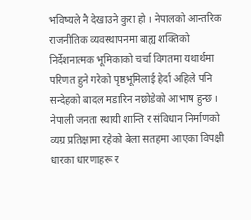भविष्यले नै देखाउने कुरा हो । नेपालको आन्तरिक राजनीतिक व्यवस्थापनमा बाह्य शक्तिको निर्देशनात्मक भूमिकाको चर्चा विगतमा यथार्थमा परिणत हुने गरेको पृष्ठभूमिलाई हेर्दा अहिले पनि सन्देहको बादल मडारिन नछोडेको आभाष हुन्छ । नेपाली जनता स्थायी शान्ति र संविधान निर्माणको व्यग्र प्रतिक्षामा रहेको बेला सतहमा आएका विपक्षी धारका धारणाहरू र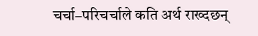चर्चा–परिचर्चाले कति अर्थ राख्दछन्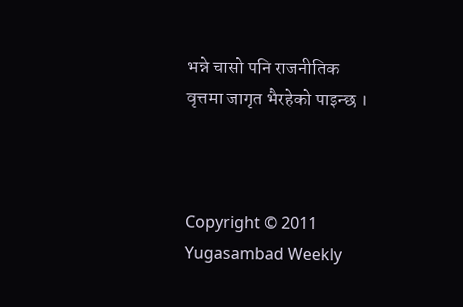भन्ने चासो पनि राजनीतिक वृत्तमा जागृत भैरहेको पाइन्छ ।



Copyright © 2011 Yugasambad Weekly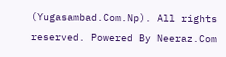(Yugasambad.Com.Np). All rights reserved. Powered By Neeraz.Com